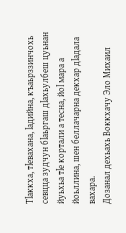Тӏаккха, тӏевахана, ӏадийна, къаьрззинчохь севцца зудчун бӏаьргаш дӏахьулбеш цуьнан йуьхьа тӏе кортали а тесна, йоӏ мара а йоьллина, шен беллачарна декхар дӏадала вахара.
Дозанал дехьахь Воккхачу Эло Михаил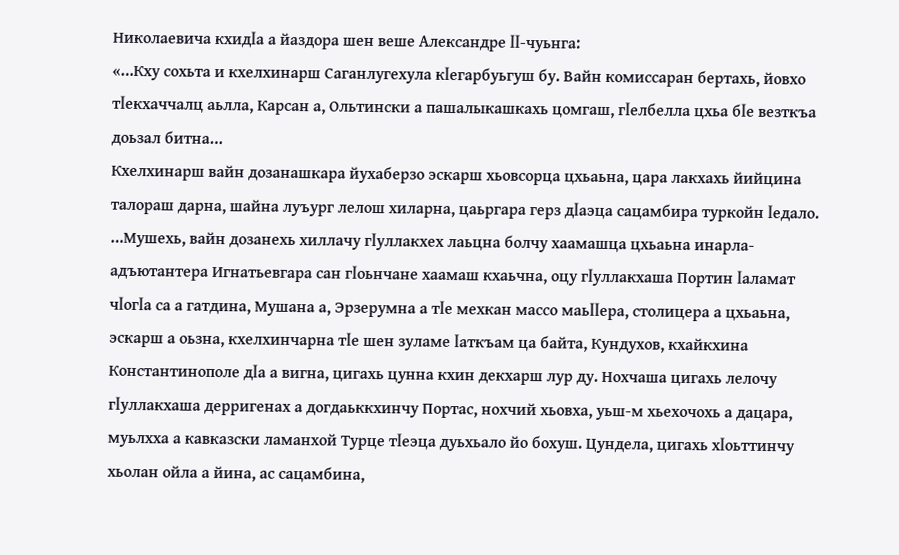Николаевича кхидӏа а йаздора шен веше Александре ӏӏ-чуьнга:
«…Кху сохьта и кхелхинарш Саганлугехула кӏегарбуьгуш бу. Вайн комиссаран бертахь, йовхо тӏекхаччалц аьлла, Карсан а, Ольтински а пашалыкашкахь цомгаш, гӏелбелла цхьа бӏе везткъа доьзал битна…
Кхелхинарш вайн дозанашкара йухаберзо эскарш хьовсорца цхьаьна, цара лакхахь йийцина талораш дарна, шайна луъург лелош хиларна, цаьргара герз дӏаэца сацамбира туркойн ӏедало.
…Мушехь, вайн дозанехь хиллачу гӏуллакхех лаьцна болчу хаамашца цхьаьна инарла-адъютантера Игнатьевгара сан гӏоьнчане хаамаш кхаьчна, оцу гӏуллакхаша Портин ӏаламат чӏогӏа са а гатдина, Мушана а, Эрзерумна а тӏе мехкан массо маьӏӏера, столицера а цхьаьна, эскарш а оьзна, кхелхинчарна тӏе шен зуламе ӏаткъам ца байта, Кундухов, кхайкхина Константинополе дӏа а вигна, цигахь цунна кхин декхарш лур ду. Нохчаша цигахь лелочу гӏуллакхаша дерригенах а догдаьккхинчу Портас, нохчий хьовха, уьш-м хьехочохь а дацара, муьлхха а кавказски ламанхой Турце тӏеэца дуьхьало йо бохуш. Цундела, цигахь хӏоьттинчу хьолан ойла а йина, ас сацамбина,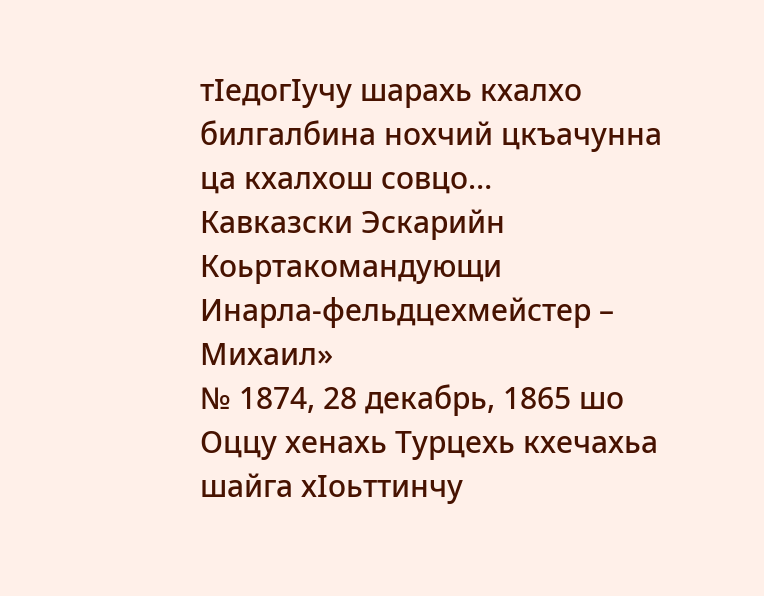тӏедогӏучу шарахь кхалхо билгалбина нохчий цкъачунна ца кхалхош совцо…
Кавказски Эскарийн Коьртакомандующи
Инарла-фельдцехмейстер – Михаил»
№ 1874, 28 декабрь, 1865 шо
Оццу хенахь Турцехь кхечахьа шайга хӏоьттинчу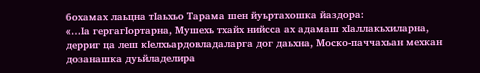бохамах лаьцна тӏаьхьо Тарама шен йуьртахошка йаздора:
«…ӏа гергагӏортарна, Мушехь тхайх нийсса ах адамаш хӏаллакьхиларна, дерриг ца леш кӏелхьардовладаларга дог даьхна, Моско-паччахьан мехкан дозанашка дуьйладелира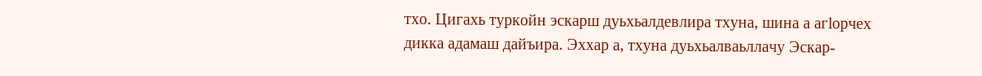тхо. Цигахь туркойн эскарш дуьхьалдевлира тхуна, шина а агӏорчех дикка адамаш дайъира. Эххар а, тхуна дуьхьалваьллачу Эскар-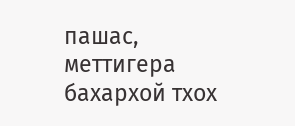пашас, меттигера бахархой тхох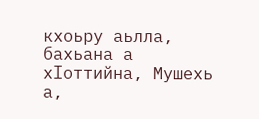кхоьру аьлла, бахьана а хӏоттийна, Мушехь а,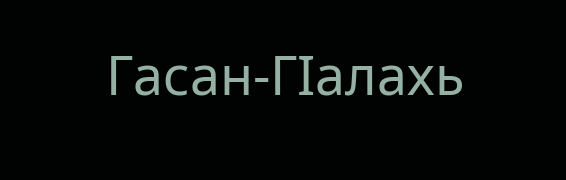Гасан-Гӏалахь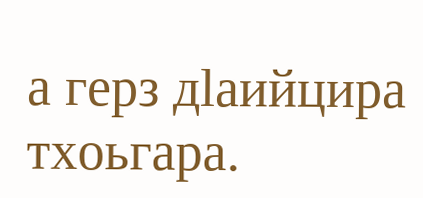а герз дӏаийцира тхоьгара.